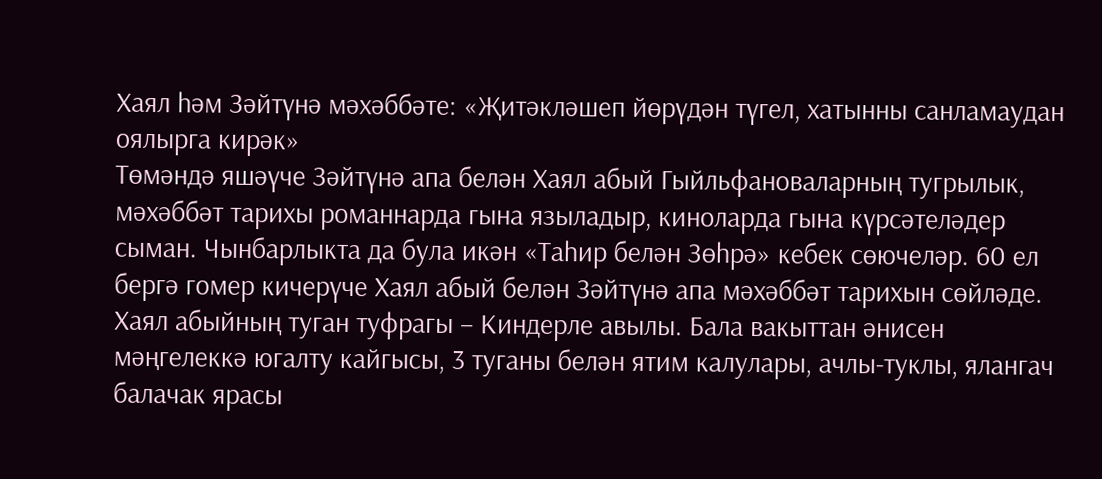Хаял һәм Зәйтүнә мәхәббәте: «Җитәкләшеп йөрүдән түгел, хатынны санламаудан оялырга кирәк»
Төмәндә яшәүче Зәйтүнә апа белән Хаял абый Гыйльфановаларның тугрылык, мәхәббәт тарихы романнарда гына языладыр, киноларда гына күрсәтеләдер сыман. Чынбарлыкта да була икән «Таһир белән Зөһрә» кебек сөючеләр. 60 ел бергә гомер кичерүче Хаял абый белән Зәйтүнә апа мәхәббәт тарихын сөйләде.
Хаял абыйның туган туфрагы – Киндерле авылы. Бала вакыттан әнисен мәңгелеккә югалту кайгысы, 3 туганы белән ятим калулары, ачлы-туклы, ялангач балачак ярасы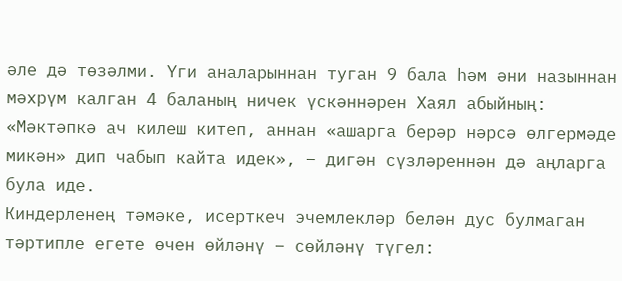әле дә төзәлми. Үги аналарыннан туган 9 бала һәм әни назыннан мәхрүм калган 4 баланың ничек үскәннәрен Хаял абыйның: «Мәктәпкә ач килеш китеп, аннан «ашарга берәр нәрсә өлгермәде микән» дип чабып кайта идек», – дигән сүзләреннән дә аңларга була иде.
Киндерленең тәмәке, исерткеч эчемлекләр белән дус булмаган тәртипле егете өчен өйләнү – сөйләнү түгел: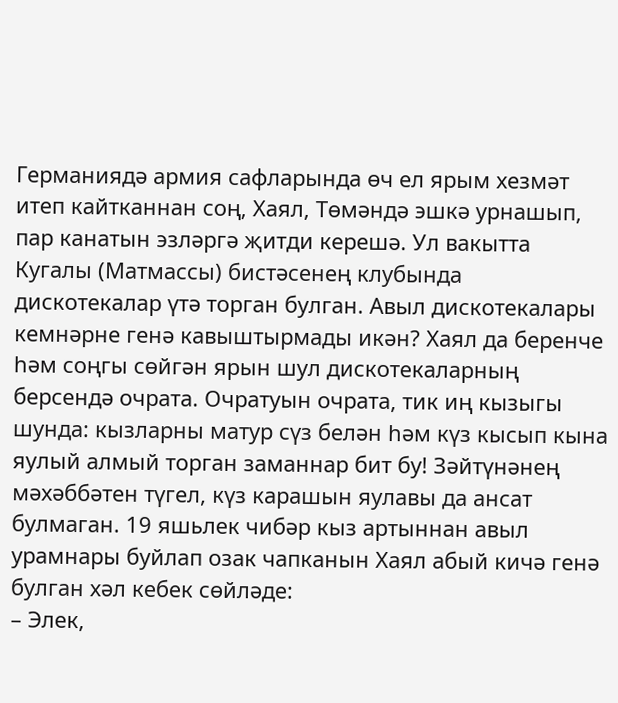Германиядә армия сафларында өч ел ярым хезмәт итеп кайтканнан соң, Хаял, Төмәндә эшкә урнашып, пар канатын эзләргә җитди керешә. Ул вакытта Кугалы (Матмассы) бистәсенең клубында дискотекалар үтә торган булган. Авыл дискотекалары кемнәрне генә кавыштырмады икән? Хаял да беренче һәм соңгы сөйгән ярын шул дискотекаларның берсендә очрата. Очратуын очрата, тик иң кызыгы шунда: кызларны матур сүз белән һәм күз кысып кына яулый алмый торган заманнар бит бу! Зәйтүнәнең мәхәббәтен түгел, күз карашын яулавы да ансат булмаган. 19 яшьлек чибәр кыз артыннан авыл урамнары буйлап озак чапканын Хаял абый кичә генә булган хәл кебек сөйләде:
– Элек,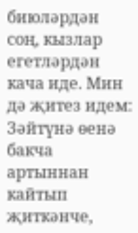биюләрдән соң, кызлар егетләрдән кача иде. Мин дә җитез идем: Зәйтүнә өенә бакча артыннан кайтып җиткәнче,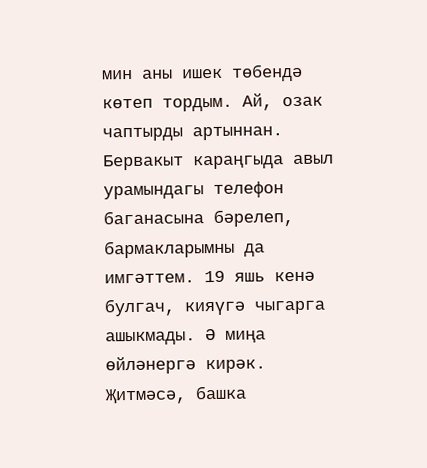мин аны ишек төбендә көтеп тордым. Ай, озак чаптырды артыннан. Бервакыт караңгыда авыл урамындагы телефон баганасына бәрелеп, бармакларымны да имгәттем. 19 яшь кенә булгач, кияүгә чыгарга ашыкмады. Ә миңа өйләнергә кирәк. Җитмәсә, башка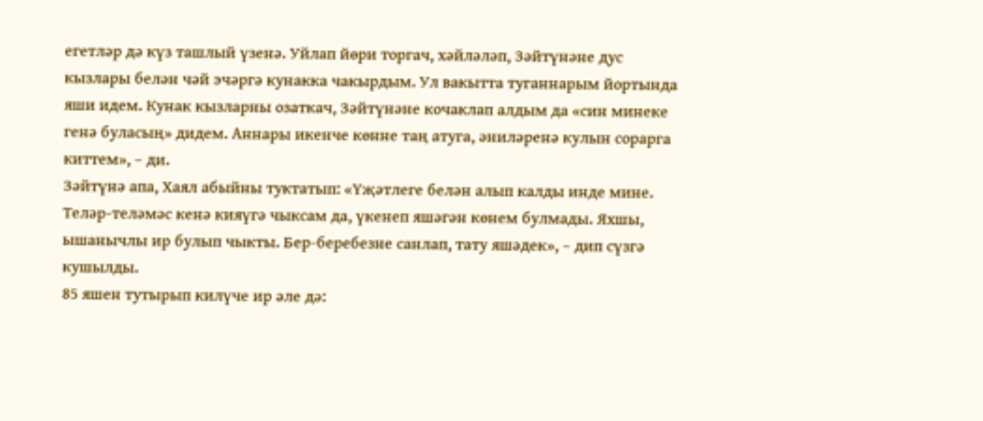егетләр дә күз ташлый үзенә. Уйлап йөри торгач, хәйләләп, Зәйтүнәне дус кызлары белән чәй эчәргә кунакка чакырдым. Ул вакытта туганнарым йортында яши идем. Кунак кызларны озаткач, Зәйтүнәне кочаклап алдым да «син минеке генә буласың» дидем. Аннары икенче көнне таң атуга, әниләренә кулын сорарга киттем», – ди.
Зәйтүнә апа, Хаял абыйны туктатып: «Үҗәтлеге белән алып калды инде мине. Теләр-теләмәс кенә кияүгә чыксам да, үкенеп яшәгән көнем булмады. Яхшы, ышанычлы ир булып чыкты. Бер-беребезне санлап, тату яшәдек», – дип сүзгә кушылды.
85 яшен тутырып килүче ир әле дә: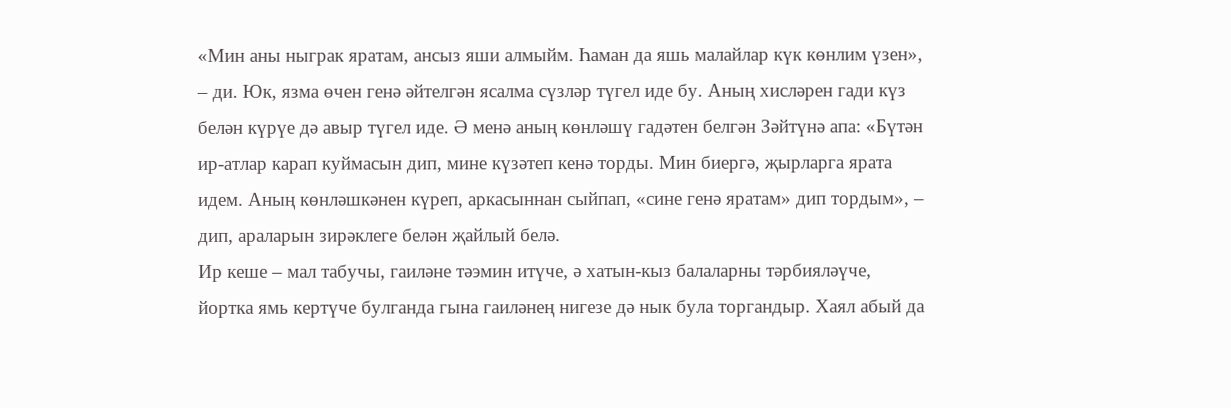«Мин аны ныграк яратам, ансыз яши алмыйм. Һаман да яшь малайлар күк көнлим үзен», – ди. Юк, язма өчен генә әйтелгән ясалма сүзләр түгел иде бу. Аның хисләрен гади күз белән күрүе дә авыр түгел иде. Ә менә аның көнләшү гадәтен белгән Зәйтүнә апа: «Бүтән ир-атлар карап куймасын дип, мине күзәтеп кенә торды. Мин биергә, җырларга ярата идем. Аның көнләшкәнен күреп, аркасыннан сыйпап, «сине генә яратам» дип тордым», – дип, араларын зирәклеге белән җайлый белә.
Ир кеше – мал табучы, гаиләне тәэмин итүче, ә хатын-кыз балаларны тәрбияләүче, йортка ямь кертүче булганда гына гаиләнең нигезе дә нык була торгандыр. Хаял абый да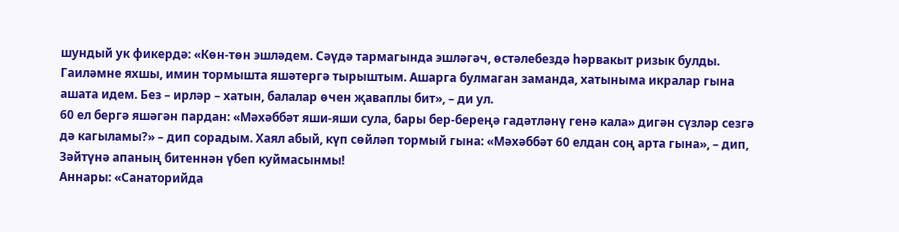шундый ук фикердә: «Көн-төн эшләдем. Сәүдә тармагында эшләгәч, өстәлебездә һәрвакыт ризык булды. Гаиләмне яхшы, имин тормышта яшәтергә тырыштым. Ашарга булмаган заманда, хатыныма икралар гына ашата идем. Без – ирләр – хатын, балалар өчен җаваплы бит», – ди ул.
60 ел бергә яшәгән пардан: «Мәхәббәт яши-яши сула, бары бер-береңә гадәтләнү генә кала» дигән сүзләр сезгә дә кагыламы?» – дип сорадым. Хаял абый, күп сөйләп тормый гына: «Мәхәббәт 60 елдан соң арта гына», – дип, Зәйтүнә апаның битеннән үбеп куймасынмы!
Аннары: «Санаторийда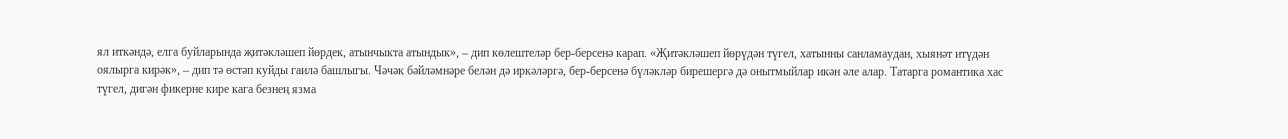ял иткәндә, елга буйларында җитәкләшеп йөрдек, атынчыкта атындык», – дип көлештеләр бер-берсенә карап. «Җитәкләшеп йөрүдән түгел, хатынны санламаудан, хыянәт итүдән оялырга кирәк», – дип тә өстәп куйды гаилә башлыгы. Чәчәк бәйләмнәре белән дә иркәләргә, бер-берсенә бүләкләр бирешергә дә онытмыйлар икән әле алар. Татарга романтика хас түгел, дигән фикерне кире кага безнең язма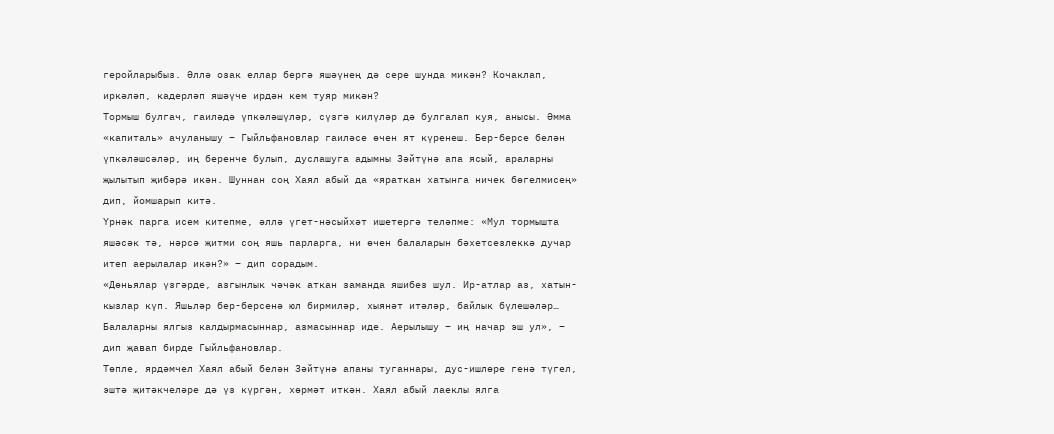геройларыбыз. Әллә озак еллар бергә яшәүнең дә сере шунда микән? Кочаклап, иркәләп, кадерләп яшәүче ирдән кем туяр микән?
Тормыш булгач, гаиләдә үпкәләшүләр, сүзгә килүләр дә булгалап куя, анысы. Әмма «капиталь» ачуланышу – Гыйльфановлар гаиләсе өчен ят күренеш. Бер-берсе белән үпкәләшсәләр, иң беренче булып, дуслашуга адымны Зәйтүнә апа ясый, араларны җылытып җибәрә икән. Шуннан соң Хаял абый да «яраткан хатынга ничек бөгелмисең» дип, йомшарып китә.
Үрнәк парга исем китепме, әллә үгет-нәсыйхәт ишетергә теләпме: «Мул тормышта яшәсәк тә, нәрсә җитми соң яшь парларга, ни өчен балаларын бәхетсезлеккә дучар итеп аерылалар икән?» – дип сорадым.
«Дөньялар үзгәрде, азгынлык чәчәк аткан заманда яшибез шул. Ир-атлар аз, хатын-кызлар күп. Яшьләр бер-берсенә юл бирмиләр, хыянәт итәләр, байлык бүлешәләр… Балаларны ялгыз калдырмасыннар, азмасыннар иде. Аерылышу – иң начар эш ул», – дип җавап бирде Гыйльфановлар.
Төпле, ярдәмчел Хаял абый белән Зәйтүнә апаны туганнары, дус-ишлөре генә түгел, эштә җитәкчеләре дә үз күргән, хөрмәт иткән. Хаял абый лаеклы ялга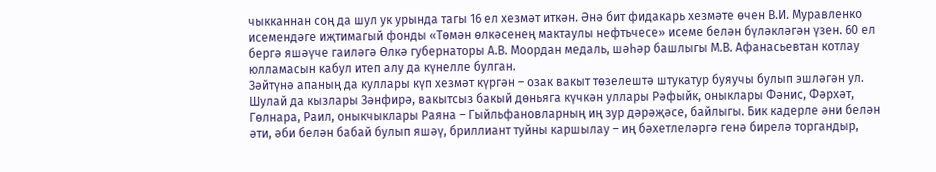чыкканнан соң да шул ук урында тагы 16 ел хезмәт иткән. Әнә бит фидакарь хезмәте өчен В.И. Муравленко исемендәге иҗтимагый фонды «Төмән өлкәсенең мактаулы нефтьчесе» исеме белән бүләкләгән үзен. 60 ел бергә яшәүче гаиләгә Өлкә губернаторы А.В. Моордан медаль, шәһәр башлыгы М.В. Афанасьевтан котлау юлламасын кабул итеп алу да күнелле булган.
Зәйтүнә апаның да куллары күп хезмәт күргән – озак вакыт төзелештә штукатур буяучы булып эшләгән ул. Шулай да кызлары Зәнфирә, вакытсыз бакый дөньяга күчкән уллары Рәфыйк, оныклары Фәнис, Фәрхәт, Гөлнара, Раил, оныкчыклары Раяна – Гыйльфановларның иң зур дәрәҗәсе, байлыгы. Бик кадерле әни белән әти, әби белән бабай булып яшәү, бриллиант туйны каршылау – иң бәхетлеләргә генә бирелә торгандыр,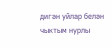дигән уйлар белән чыктым нурлы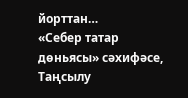йорттан…
«Себер татар дөньясы» сәхифәсе, Таңсылу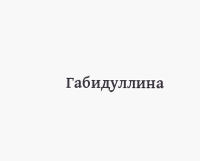Габидуллина